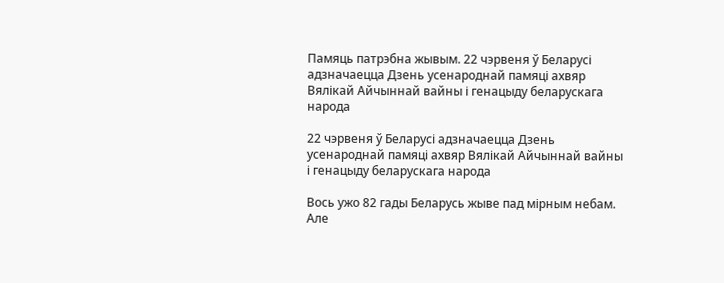Памяць патрэбна жывым. 22 чэрвеня ў Беларусі адзначаецца Дзень усенароднай памяці ахвяр Вялікай Айчыннай вайны і генацыду беларускага народа

22 чэрвеня ў Беларусі адзначаецца Дзень усенароднай памяці ахвяр Вялікай Айчыннай вайны і генацыду беларускага народа

Вось ужо 82 гады Беларусь жыве пад мірным небам. Але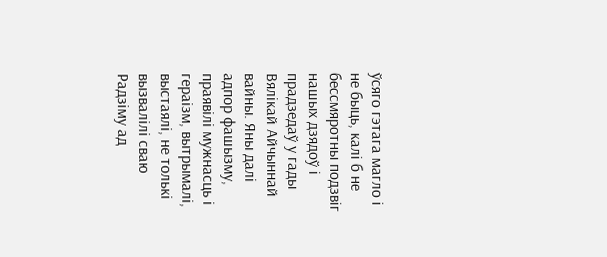ўсяго гэтага магло і не быць, калі б не бессмяротны подзвіг нашых дзядоў і прадзедаў у гады Вялікай Айчыннай вайны. Яны далі адпор фашызму, праявілі мужнасць і гераізм, вытрымалі, выстаялі, не толькі вызвалілі сваю Радзіму ад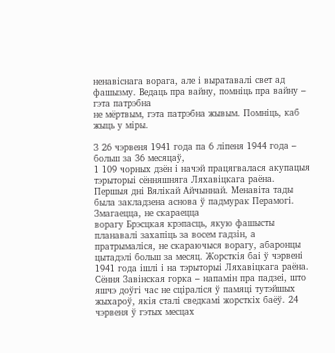ненавіснага ворага, але і выратавалі свет ад фашызму. Ведаць пра вайну, помніць пра вайну – гэта патрэбна
не мёртвым, гэта патрэбна жывым. Помніць, каб жыць у міры.

З 26 чэрвеня 1941 года па 6 ліпеня 1944 года – больш за 36 месяцаў,
1 109 чорных дзён і начэй працягвалася акупацыя тэрыторыі сённяшняга Ляхавіцкага раёна.
Першыя дні Вялікай Айчыннай. Менавіта тады была закладзена аснова ў падмурак Перамогі. Змагаецца, не скараецца
ворагу Брэсцкая крэпасць, якую фашысты планавалі захапіць за восем гадзін, а пратрымаліся, не скараючыся ворагу, абаронцы цытадэлі больш за месяц. Жорсткія баі ў чэрвені 1941 года ішлі і на тэрыторыі Ляхавіцкага раёна. Сёння Завінская горка – напамін пра падзеі, што яшчэ доўгі час не сціраліся ў памяці тутэйшых жыхароў, якія сталі сведкамі жорсткіх баёў. 24 чэрвеня ў гэтых месцах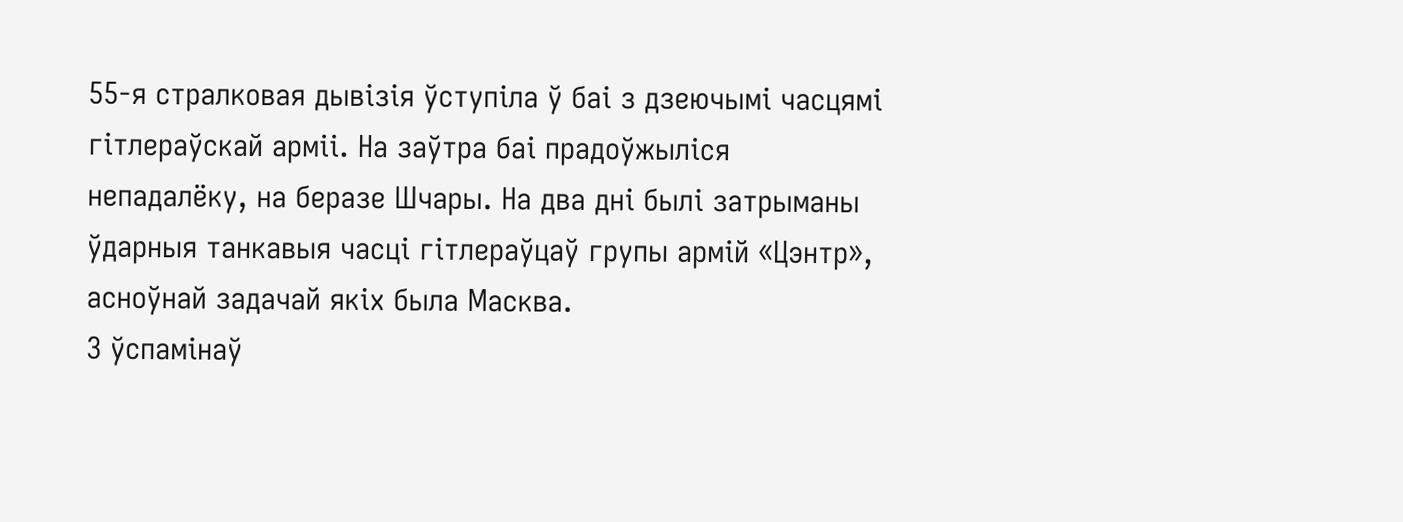55-я стралковая дывізія ўступіла ў баі з дзеючымі часцямі гітлераўскай арміі. На заўтра баі прадоўжыліся непадалёку, на беразе Шчары. На два дні былі затрыманы ўдарныя танкавыя часці гітлераўцаў групы армій «Цэнтр», асноўнай задачай якіх была Масква.
З ўспамінаў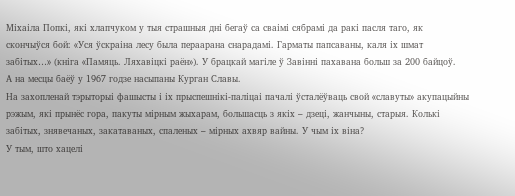Міхаіла Попкі, які хлапчуком у тыя страшныя дні бегаў са сваімі сябрамі да ракі пасля таго, як скончыўся бой: «Уся ўскраіна лесу была пераарана снарадамі. Гарматы папсаваны, каля іх шмат забітых…» (кніга «Памяць. Ляхавіцкі раён»). У брацкай магіле ў Завінні пахавана больш за 200 байцоў.
А на месцы баёў у 1967 годзе насыпаны Курган Славы.
На захопленай тэрыторыі фашысты і іх прыспешнікі-паліцаі пачалі ўсталёўваць свой «славуты» акупацыйны рэжым, які прынёс гора, пакуты мірным жыхарам, большасць з якіх – дзеці, жанчыны, старыя. Колькі забітых, знявечаных, закатаваных, спаленых – мірных ахвяр вайны. У чым іх віна?
У тым, што хацелі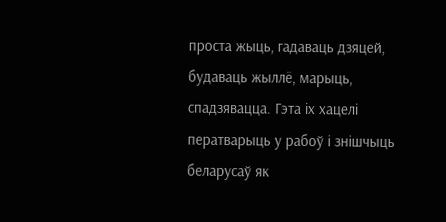проста жыць, гадаваць дзяцей, будаваць жыллё, марыць, спадзявацца. Гэта іх хацелі ператварыць у рабоў і знішчыць беларусаў як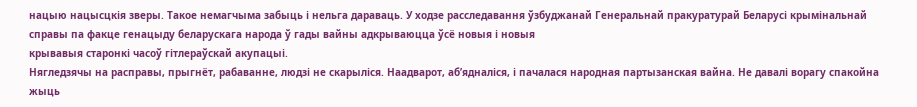нацыю нацысцкія зверы. Такое немагчыма забыць і нельга дараваць. У ходзе расследавання ўзбуджанай Генеральнай пракуратурай Беларусі крымінальнай справы па факце генацыду беларускага народа ў гады вайны адкрываюцца ўсё новыя і новыя
крывавыя старонкі часоў гітлераўскай акупацыі.
Нягледзячы на расправы, прыгнёт, рабаванне, людзі не скарыліся. Наадварот, аб’ядналіся, і пачалася народная партызанская вайна. Не давалі ворагу спакойна жыць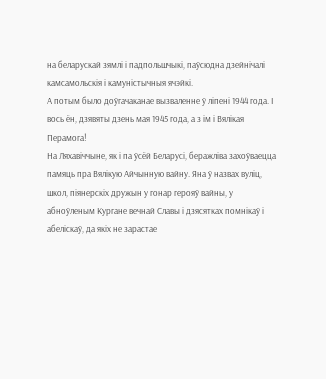на беларускай зямлі і падпольшчыкі, паўсюдна дзейнічалі камсамольскія і камуністычныя ячэйкі.
А потым было доўгачаканае вызваленне ў ліпені 1944 года. І вось ён, дзявяты дзень мая 1945 года, а з ім і Вялікая Перамога!
На Ляхавіччыне, як і па ўсёй Беларусі, беражліва захоўваецца памяць пра Вялікую Айчынную вайну. Яна ў назвах вуліц, школ, піянерскіх дружын у гонар герояў вайны, у абноўленым Кургане вечнай Славы і дзясятках помнікаў і абеліскаў, да якіх не зарастае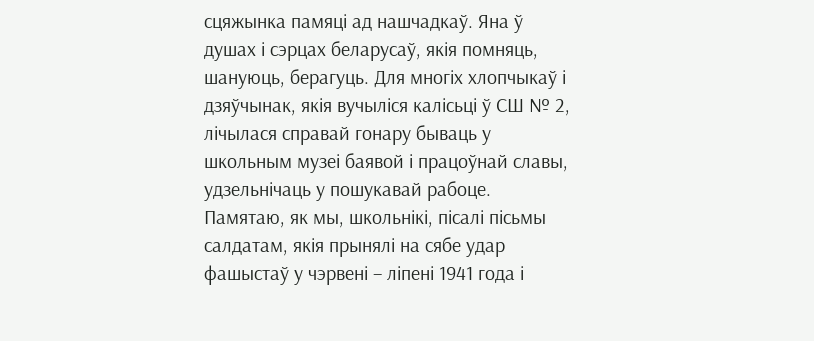сцяжынка памяці ад нашчадкаў. Яна ў душах і сэрцах беларусаў, якія помняць, шануюць, берагуць. Для многіх хлопчыкаў і дзяўчынак, якія вучыліся калісьці ў СШ № 2, лічылася справай гонару бываць у школьным музеі баявой і працоўнай славы, удзельнічаць у пошукавай рабоце. Памятаю, як мы, школьнікі, пісалі пісьмы салдатам, якія прынялі на сябе удар фашыстаў у чэрвені – ліпені 1941 года і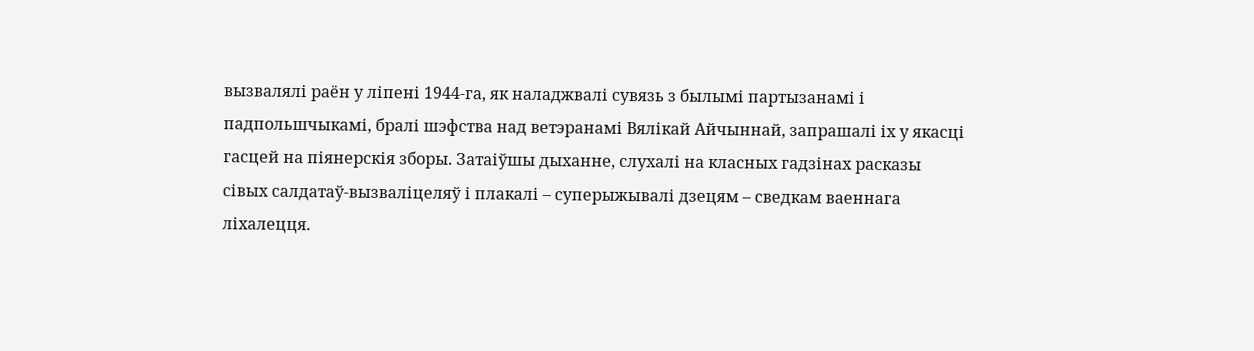вызвалялі раён у ліпені 1944-га, як наладжвалі сувязь з былымі партызанамі і падпольшчыкамі, бралі шэфства над ветэранамі Вялікай Айчыннай, запрашалі іх у якасці гасцей на піянерскія зборы. Затаіўшы дыханне, слухалі на класных гадзінах расказы сівых салдатаў-вызваліцеляў і плакалі – суперыжывалі дзецям – сведкам ваеннага ліхалецця.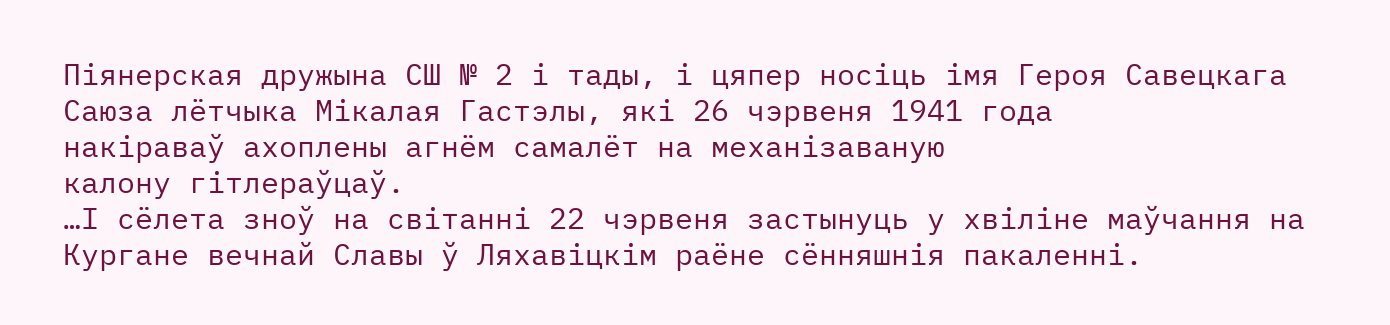Піянерская дружына СШ № 2 і тады, і цяпер носіць імя Героя Савецкага Саюза лётчыка Мікалая Гастэлы, які 26 чэрвеня 1941 года
накіраваў ахоплены агнём самалёт на механізаваную
калону гітлераўцаў.
…І сёлета зноў на світанні 22 чэрвеня застынуць у хвіліне маўчання на Кургане вечнай Славы ў Ляхавіцкім раёне сённяшнія пакаленні.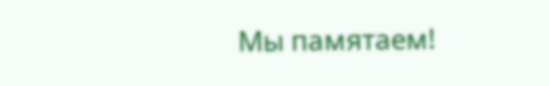Мы памятаем!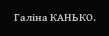Галіна КАНЬКО.